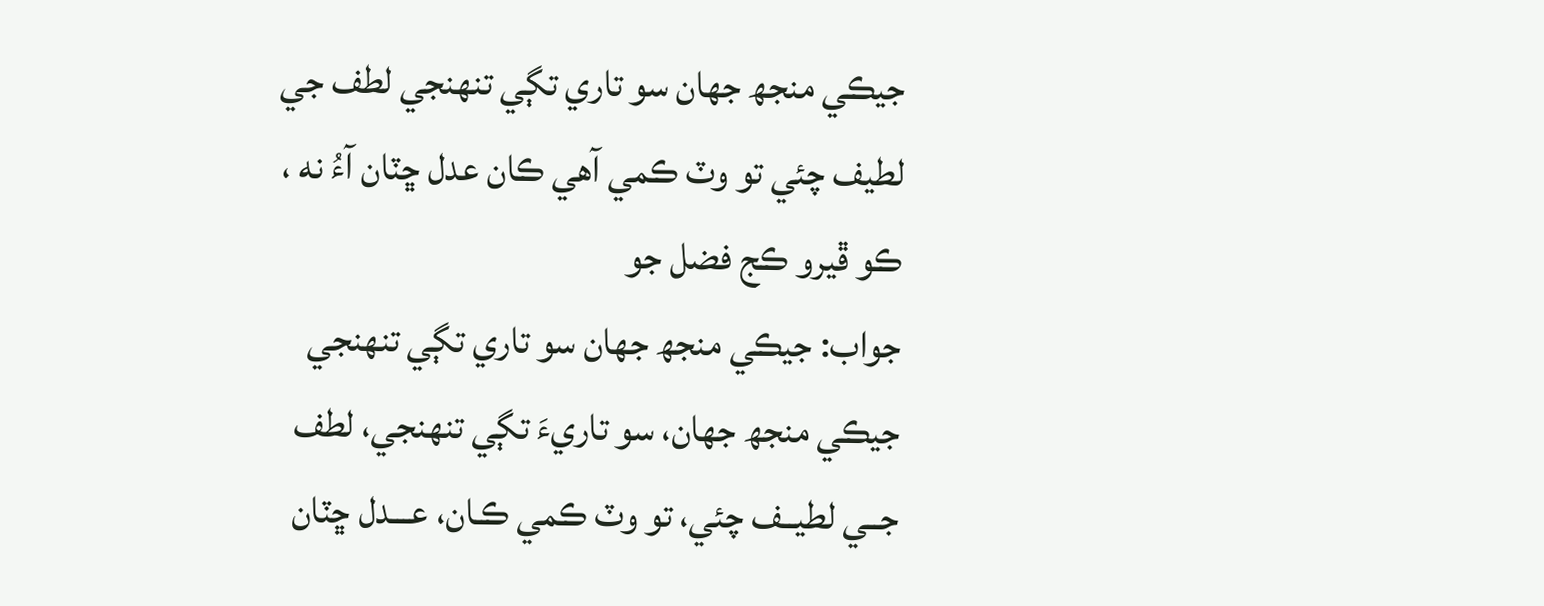جيڪي منجھ جهان سو تاري تڳي تنهنجي لطف جي لطيف چئي تو وٽ ڪمي آهي ڪان عدل ڇٽان آءُ نه ، ڪو ڦيرو ڪج فضل جو
جواب: جيڪي منجھ جهان سو تاري تڳي تنهنجي جيڪي منجھ جهان، سو تاريءَ تڳي تنهنجي، لطف جــي لطيــف چئي، تو وٽ ڪمي ڪـان، عـــدل ڇٽان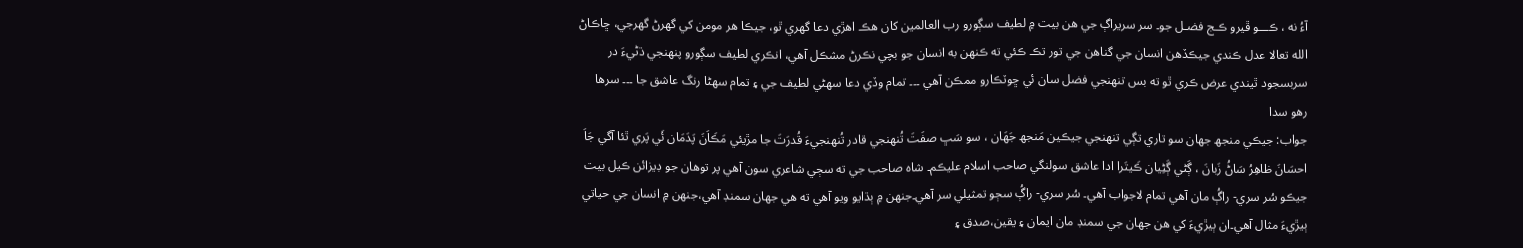آءُ نه ، ڪـــو ڦيرو ڪـج فضـل جو۔ سر سريراڳ جي هن بيت ۾ لطيف سڳورو رب العالمين کان هڪ اهڙي دعا گهري ٿو، جيڪا هر مومن کي گهرڻ گهرجي، ڇاڪاڻ الله تعالا عدل ڪندي جيڪڏهن انسان جي گناهن جي تور تڪ ڪئي ته ڪنهن به انسان جو بچي نڪرڻ مشڪل آهي، انڪري لطيف سڳورو پنهنجي ڌڻيءَ در سربسجود ٿيندي عرض ڪري ٿو ته بس تنهنجي فضل سان ئي ڇوٽڪارو ممڪن آهي ۔۔۔ تمام وڏي دعا سهڻي لطيف جي ۽ تمام سهڻا رنگ عاشق جا ۔۔۔ سرها رهو سدا
جواب: جيڪي منجھ جهان سو تاري تڳي تنهنجي جيڪين مَنجھ جَهَان ، سو سَڀ صفَتَ تُنهنجي قادر تُنهنجيءَ قُدرَتَ جا مڙيئي مَڪَاَنَ پَدَمَان ئَي پَري ٿئا آگي جَاَ احسَانَ ظاهِرُ سَاڻُ زَبانَ ، ڳَڻي ڳَڻِيان ڪَيتَرا ادا عاشق سولنگي صاحب اسلام عليڪم۔ شاه صاحب جي ته سڄي شاعري سون آهي پر توهان جو ڊيزائن ڪيل بيت جيڪو سُر سري- راڳُ مان آهي تمام لاجواب آهي۔ سُر سري- راڳُ سڄو تمثيلي سر آهي۔جنهن ۾ ٻڌايو ويو آهي ته هي جهان سمنڊ آهي،جنهن ۾ انسان جي حياتي ٻيڙيءَ مثال آهي۔ان ٻيڙيءَ کي هن جهان جي سمنڊ مان ايمان ۽ يقين،صدق ۽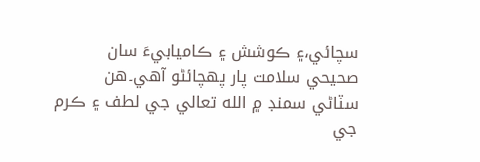سچائي،۽ ڪوشش ۽ ڪاميابيءَ سان صحيحي سلامت پار پهچائڻو آهي۔هن سٽاڻي سمنڊ ۾ الله تعالي جي لطف ۽ ڪرم جي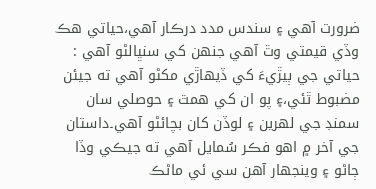ضرورت آهي ۽ سندس مدد درڪار آهي،حياتي هڪ وڏي قيمتي وٿ آهي جنهن کي سنڀالڻو آهي : حياتي جي ٻيڙيءَ کي ڏيهاڙي مکڻو آهي ته جيئن مضبوط ٿئي،۽ پو ان کي همٿ ۽ حوصلي سان سمنڊ جي لهرين ۽ لوڏن کان بچائڻو آهي۔داستان جي آخر ۾ اهو فڪر سُمايل آهي ته جيڪي وڏا ڄاڻو ۽ وينجهار آهن سي ئي ماڻڪ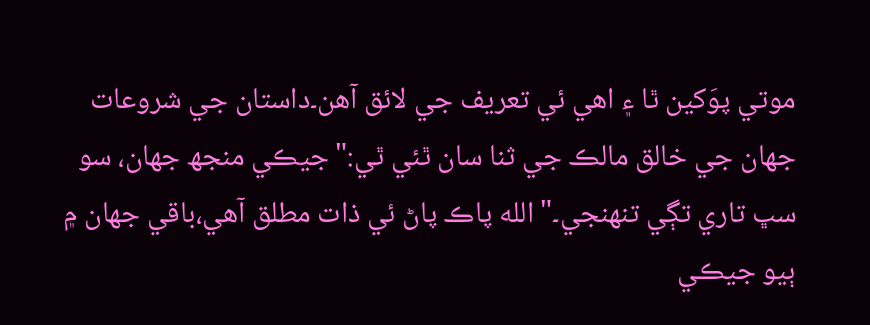موتي پوَکين ٿا ۽ اهي ئي تعريف جي لائق آهن۔داستان جي شروعات جهان جي خالق مالڪ جي ثنا سان ٿئي ٿي:"جيڪي منجھ جهان، سو سڀ تاري تڳي تنهنجي۔" الله پاڪ پاڻ ئي ذات مطلق آهي،باقي جهان ۾ ٻيو جيڪي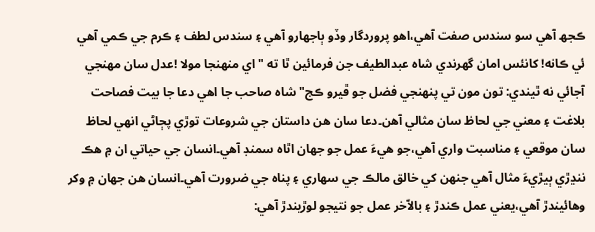ڪجھ آهي سو سندس صفت آهي،اهو پروردگار وڏو ٻاجهارو آهي ۽ سندس لطف ۽ ڪرم جي ڪمي آهي ئي ڪانه! کانئس امان گهرندي شاه عبدالطيف جن فرمائين ٿا ته " اي منهنجا مولا !عدل سان مهنجي آجائي نه ٿيندي: تون مون تي پنهنجي فضل جو ڦيرو ڪج" شاه صاحب جا اهي دعا جا بيت فصاحت بلاغت ۽ معني جي لحاظ سان مثالي آهن۔دعا سان هن داستان جي شروعات توڙي پڄاڻي انهي لحاظ سان موقعي ۽ مناسبت واري آهي،جو هيءَ عمل جو جهان اٿاه سمنڊ آهي۔انسان جي حياتي ان ۾ هڪ ننڍڙي ٻيڙيءَ مثال آهي جنهن کي خالق مالڪ جي سهاري ۽ پناه جي ضرورت آهي۔انسان هن جهان ۾ وکر وهائيندڙ آهي،يعني عمل ڪندڙ ۽ بالاّخر عمل جو نتيجو لوڙيندڙ آهي: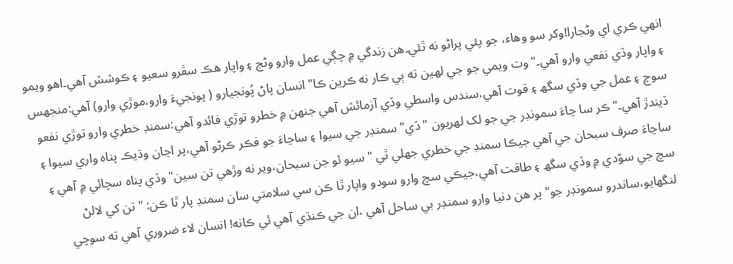انهي ڪري اي وڻجارا!وکر سو وهاء، جو پئي پراڻو نه ٿئي۔هن زندگي ۾ چڳي عمل وارو وڻج ۽ واپار هڪ سڦرو سعيو ۽ ڪوشش آهي۔اهو ويمو ۽ واپار وڏي نفعي وارو آهي۔"وت ويمي جو جي لهين ته ٻي ڪار نه ڪرين ڪا"انسان پاڻ پُونجيارو ( پونجيءَ وارو،موڙي وارو) آهي:منجهس سوچ ۽ عمل جي وڏي سگھ ۽ قوت آهي،سندس واسطي وڏي آزمائش آهي جنهن ۾ خطرو توڙي فائدو آهي:سمنڊ خطري وارو توڙي نفعو ڏيندڙ آهي۔"ڪر سا ڃاءَ سمونڊر جي جو لک لهريون "ڏي" سمنڊر جي سيوا ۽ ساڃاءَ جو فڪر ڪرڻو آهي،پر اڃان وڌيڪ پناه واري سيوا ۽ ساڃاءَ صرف سبحان جي آهي جيڪا سمنڊ جي خطري جهلي ٿي "سيو ئو جن سبحان،وير نه وڙهي تن سين"وڏي پناه سچائي ۾ آهي ۽ سچ جي سوّدي ۾ وڏي سگھ ۽ طاقت آهي،جيڪي سچ وارو سودو واپار ٿا ڪن سي سلامتي سان سمنڊ پار ٿا ڪن: " تن کي لالڻ لنگهايو،ساندرو سمونڊر جو"پر هن دنيا وارو سمنڊر بي ساحل آهي ،ان جي ڪنڌي آهي ئي ڪانه! انسان لاء ضروري آهي ته سوچي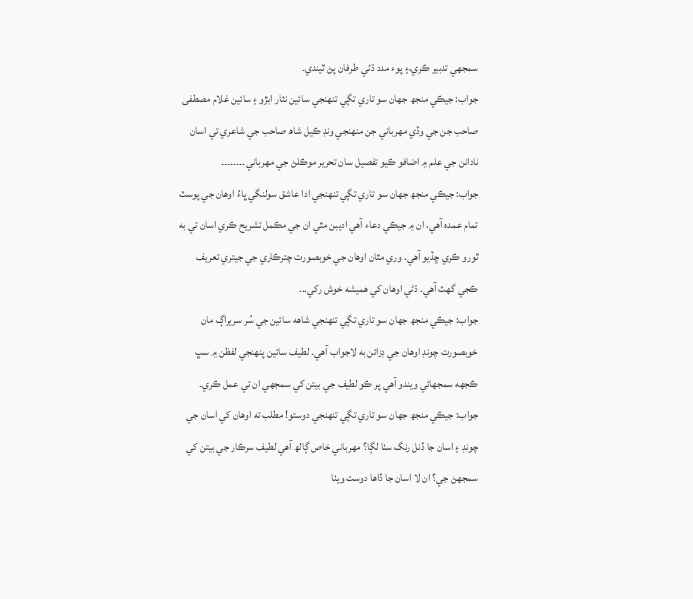سمجهي تدبير ڪري،۽ پوء مدد ڌڻي طرفان پڻ ٿيندي۔
جواب: جيڪي منجھ جهان سو تاري تڳي تنهنجي سائين نثار ابڙو ۽ سائين غلام مصطفى صاحب جن جي وڏي مھرباني جن منھنجي ونڊ ڪيل شاھ صاحب جي شاعري تي اسان نادانن جي علم ۾ اضافو ڪيو تفصيل سان تحرير موڪلڻ جي مھرباني۔۔۔۔۔۔۔۔
جواب: جيڪي منجھ جهان سو تاري تڳي تنهنجي ادا عاشق سولنگي ڀاءُ اوهان جي پوسٽ تمام عمده آهي، ان ۾ جيڪي دعاء آهي اديبن مٿي ان جي مڪمل تشريح ڪري اسان تي به ٿورو ڪري ڇڏيو آهي. وري مٿان اوهان جي خوبصورت چترڪاري جي جيتري تعريف ڪجي گهٽ آهي. ڌڻي اوهان کي هميشه خوش رکي...
جواب: جيڪي منجھ جهان سو تاري تڳي تنهنجي شاهه سائين جي سُر سريراڳ مان خوبصورت چونڊ اوهان جي ڊزائن به لاجواب آهي۔ لطيف سائين پنهنجي لفظن ۾ سڀ ڪجهه سمجهائي ويندو آهي پر ڪو لطيف جي بيتن کي سمجهي ان تي عمل ڪري۔
جواب: جيڪي منجھ جهان سو تاري تڳي تنهنجي دوستو! مطلب ته اوھان کي اسان جي چونڊ ۽ اسان جا ڏنل رنگ سٺا لڳا؟ مھرباني خاص ڳالھ آھي لطيف سرڪار جي بيتن کي سمجھڻ جي؟ ان لا اسان جا ڏاھا دوست ويٺا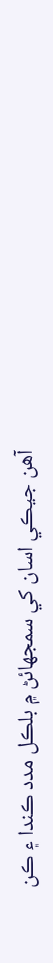آھن جيڪي اسان کي سمجھائڻ ۾ بلڪل مدد ڪندا ۽ ڪن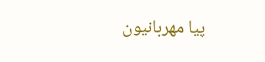پيا مھربانيون